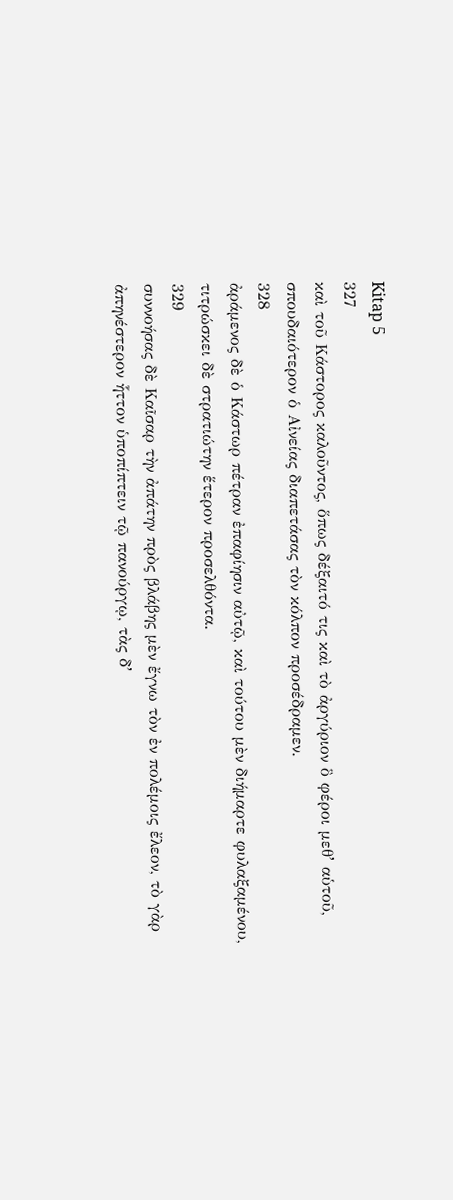Kitap 5
327
καὶ τοῦ Κάστορος καλοῦντος, ὅπως δέξαιτό τις καὶ τὸ ἀργύριον ὃ φέροι μεθʼ αὑτοῦ, σπουδαιότερον ὁ Αἰνείας διαπετάσας τὸν κόλπον προσέδραμεν.
328
ἀράμενος δὲ ὁ Κάστωρ πέτραν ἐπαφίησιν αὐτῷ, καὶ τούτου μὲν διήμαρτε φυλαξαμένου, τιτρώσκει δὲ στρατιώτην ἕτερον προσελθόντα.
329
συννοήσας δὲ Καῖσαρ τὴν ἀπάτην πρὸς βλάβης μὲν ἔγνω τὸν ἐν πολέμοις ἔλεον, τὸ γὰρ ἀπηνέστερον ἧττον ὑποπίπτειν τῷ πανούργῳ, τὰς δʼ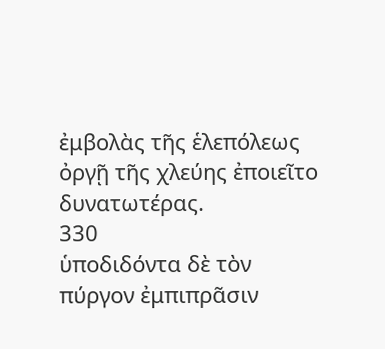ἐμβολὰς τῆς ἑλεπόλεως ὀργῇ τῆς χλεύης ἐποιεῖτο δυνατωτέρας.
330
ὑποδιδόντα δὲ τὸν πύργον ἐμπιπρᾶσιν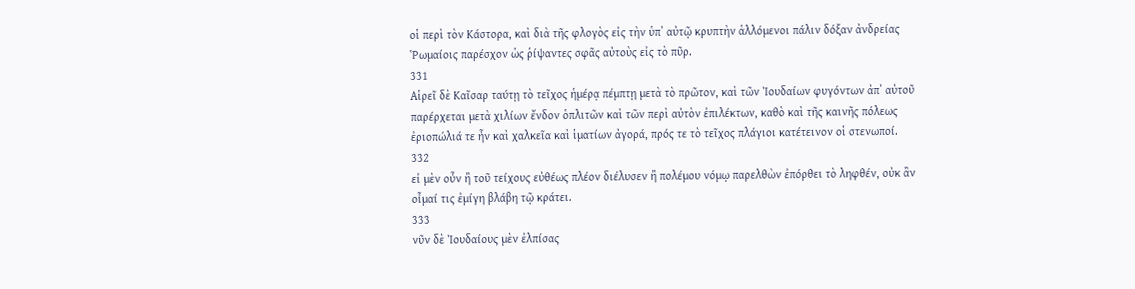οἱ περὶ τὸν Κάστορα, καὶ διὰ τῆς φλογὸς εἰς τὴν ὑπʼ αὐτῷ κρυπτὴν ἁλλόμενοι πάλιν δόξαν ἀνδρείας Ῥωμαίοις παρέσχον ὡς ῥίψαντες σφᾶς αὐτοὺς εἰς τὸ πῦρ.
331
Αἱρεῖ δὲ Καῖσαρ ταύτῃ τὸ τεῖχος ἡμέρᾳ πέμπτῃ μετὰ τὸ πρῶτον, καὶ τῶν Ἰουδαίων φυγόντων ἀπʼ αὐτοῦ παρέρχεται μετὰ χιλίων ἔνδον ὁπλιτῶν καὶ τῶν περὶ αὐτὸν ἐπιλέκτων, καθὸ καὶ τῆς καινῆς πόλεως ἐριοπώλιά τε ἦν καὶ χαλκεῖα καὶ ἱματίων ἀγορά, πρός τε τὸ τεῖχος πλάγιοι κατέτεινον οἱ στενωποί.
332
εἰ μὲν οὖν ἢ τοῦ τείχους εὐθέως πλέον διέλυσεν ἢ πολέμου νόμῳ παρελθὼν ἐπόρθει τὸ ληφθέν, οὐκ ἂν οἶμαί τις ἐμίγη βλάβη τῷ κράτει.
333
νῦν δὲ Ἰουδαίους μὲν ἐλπίσας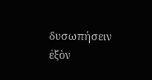δυσωπήσειν ἐξὸν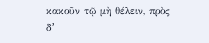κακοῦν τῷ μὴ θέλειν, πρὸς δʼ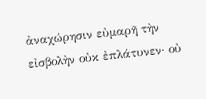ἀναχώρησιν εὐμαρῆ τὴν εἰσβολὴν οὐκ ἐπλάτυνεν· οὐ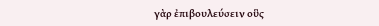γὰρ ἐπιβουλεύσειν οὓς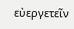εὐεργετεῖν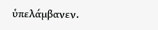ὑπελάμβανεν.